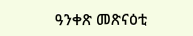ዓንቀጽ መጽናዕቲ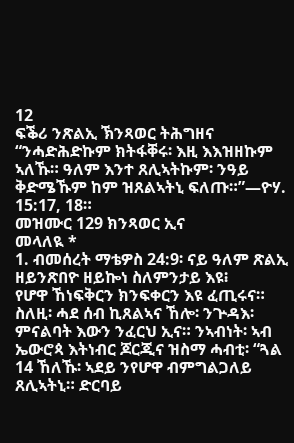12
ፍቕሪ ንጽልኢ ኽንጻወር ትሕግዘና
“ንሓድሕድኩም ክትፋቐሩ፡ እዚ እእዝዘኩም ኣለኹ። ዓለም እንተ ጸሊኣትኩም፡ ንዓይ ቅድሜኹም ከም ዝጸልኣትኒ ፍለጡ።”—ዮሃ. 15:17, 18።
መዝሙር 129 ክንጻወር ኢና
መላለዪ *
1. ብመሰረት ማቴዎስ 24:9፡ ናይ ዓለም ጽልኢ ዘይንጽበዮ ዘይኰነ ስለምንታይ እዩ፧
የሆዋ ኸነፍቅርን ክንፍቀርን እዩ ፈጢሩና። ስለዚ፡ ሓደ ሰብ ኪጸልኣና ኸሎ፡ ንጕዳእ፡ ምናልባት እውን ንፈርህ ኢና። ንኣብነት፡ ኣብ ኤውሮጳ እትነብር ጆርጂና ዝስማ ሓብቲ፡ “ጓል 14 ኸለኹ፡ ኣደይ ንየሆዋ ብምግልጋለይ ጸሊኣትኒ። ድርባይ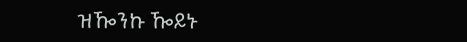ዝዀንኩ ዀይኑ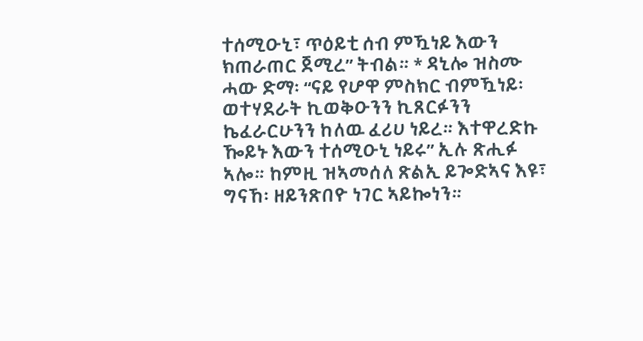ተሰሚዑኒ፣ ጥዕይቲ ሰብ ምዃነይ እውን ክጠራጠር ጀሚረ” ትብል። * ዳኒሎ ዝስሙ ሓው ድማ፡ “ናይ የሆዋ ምስክር ብምዃነይ፡ ወተሃደራት ኪወቅዑንን ኪጸርፉንን ኬፈራርሁንን ከለዉ ፈሪሀ ነይረ። እተዋረድኩ ዀይኑ እውን ተሰሚዑኒ ነይሩ” ኢሉ ጽሒፉ ኣሎ። ከምዚ ዝኣመሰለ ጽልኢ ይጐድኣና እዩ፣ ግናኸ፡ ዘይንጽበዮ ነገር ኣይኰነን።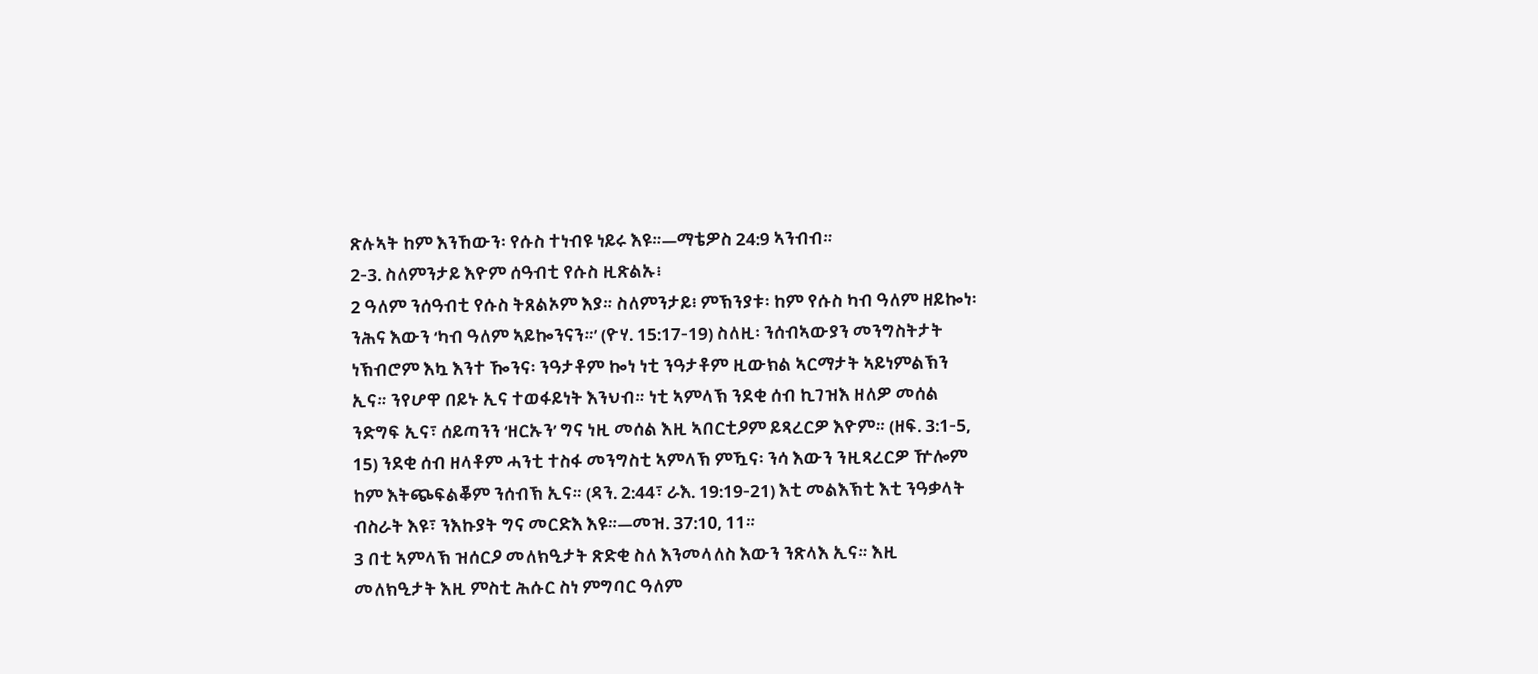ጽሉኣት ከም እንኸውን፡ የሱስ ተነብዩ ነይሩ እዩ።—ማቴዎስ 24:9 ኣንብብ።
2-3. ስለምንታይ እዮም ሰዓብቲ የሱስ ዚጽልኡ፧
2 ዓለም ንሰዓብቲ የሱስ ትጸልኦም እያ። ስለምንታይ፧ ምኽንያቱ፡ ከም የሱስ ካብ ዓለም ዘይኰነ፡ ንሕና እውን ‘ካብ ዓለም ኣይኰንናን።’ (ዮሃ. 15:17-19) ስለዚ፡ ንሰብኣውያን መንግስትታት ነኽብሮም እኳ እንተ ዀንና፡ ንዓታቶም ኰነ ነቲ ንዓታቶም ዚውክል ኣርማታት ኣይነምልኽን ኢና። ንየሆዋ በይኑ ኢና ተወፋይነት እንህብ። ነቲ ኣምላኽ ንደቂ ሰብ ኪገዝእ ዘለዎ መሰል ንድግፍ ኢና፣ ሰይጣንን ‘ዘርኡን’ ግና ነዚ መሰል እዚ ኣበርቲዖም ይጻረርዎ እዮም። (ዘፍ. 3:1-5, 15) ንደቂ ሰብ ዘላቶም ሓንቲ ተስፋ መንግስቲ ኣምላኽ ምዃና፡ ንሳ እውን ንዚጻረርዎ ዅሎም ከም እትጭፍልቖም ንሰብኽ ኢና። (ዳን. 2:44፣ ራእ. 19:19-21) እቲ መልእኽቲ እቲ ንዓቃላት ብስራት እዩ፣ ንእኩያት ግና መርድእ እዩ።—መዝ. 37:10, 11።
3 በቲ ኣምላኽ ዝሰርዖ መለክዒታት ጽድቂ ስለ እንመላለስ እውን ንጽላእ ኢና። እዚ መለክዒታት እዚ ምስቲ ሕሱር ስነ ምግባር ዓለም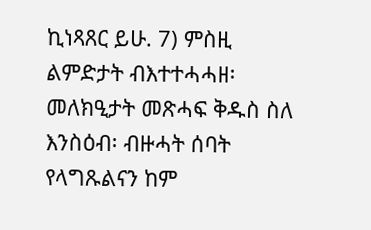ኪነጻጸር ይሁ. 7) ምስዚ ልምድታት ብእተተሓሓዘ፡ መለክዒታት መጽሓፍ ቅዱስ ስለ እንስዕብ፡ ብዙሓት ሰባት የላግጹልናን ከም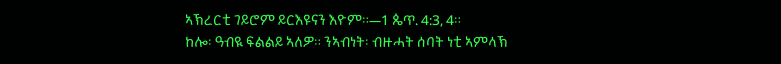ኣኽረርቲ ገይሮም ይርእዩናን እዮም።—1 ጴጥ. 4:3, 4።
ከሎ፡ ዓብዪ ፍልልይ ኣለዎ። ንኣብነት፡ ብዙሓት ሰባት ነቲ ኣምላኽ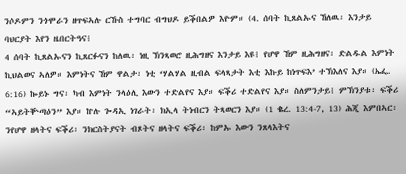ንሶዶምን ንጎሞራን ዘጥፍኣሉ ርኹስ ተግባር ብግህዶ ይቕበልዎ እዮም። (4. ሰባት ኪጸልኡና ኸለዉ፡ እንታይ ባህርያት እየን ዜበርትዓና፧
4 ሰባት ኪጸልኡናን ኪጸርፉናን ከለዉ፡ ነዚ ኽንጻወሮ ዚሕግዘና እንታይ እዩ፧ የሆዋ ኸም ዚሕግዘና፡ ድልዱል እምነት ኪህልወና ኣለዎ። እምነትና ኸም ዋልታ፡ ነቲ ‘ሃልሃል ዚብል ፍላጻታት እቲ እኩይ ከነጥፍእ’ ተኽእለና እያ። (ኤፌ. 6:16) ኰይኑ ግና፡ ካብ እምነት ንላዕሊ እውን ተድልየና እያ። ፍቕሪ ተድልየና እያ። ስለምንታይ፧ ምኽንያቱ፡ ፍቕሪ “ኣይትቝጣዕን” እያ። ኵሉ ጐዳኢ ነገራት፡ ክኢላ ትነብርን ትጻወርን እያ። (1 ቈረ. 13:4-7, 13) ሕጂ እምበኣር፡ ንየሆዋ ዘላትና ፍቕሪ፡ ንክርስትያናት ብጾትና ዘላትና ፍቕሪ፡ ከምኡ እውን ንጸላእትና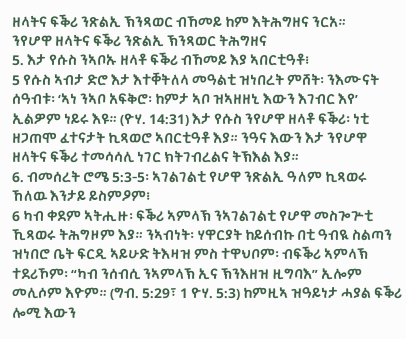ዘላትና ፍቕሪ ንጽልኢ ኽንጻወር ብኸመይ ከም እትሕግዘና ንርአ።
ንየሆዋ ዘላትና ፍቕሪ ንጽልኢ ኽንጻወር ትሕግዘና
5. እታ የሱስ ንኣቦኡ ዘላቶ ፍቕሪ ብኸመይ እያ ኣበርቲዓቶ፧
5 የሱስ ኣብታ ድሮ እታ እተቐትለላ መዓልቲ ዝነበረት ምሸት፡ ንእሙናት ሰዓብቱ፡ ‘ኣነ ንኣቦ አፍቅሮ፡ ከምታ ኣቦ ዝኣዘዘኒ እውን እገብር እየ’ ኢልዎም ነይሩ እዩ። (ዮሃ. 14:31) እታ የሱስ ንየሆዋ ዘላቶ ፍቕሪ፡ ነቲ ዘጋጠሞ ፈተናታት ኪጻወሮ ኣበርቲዓቶ እያ። ንዓና እውን እታ ንየሆዋ ዘላትና ፍቕሪ ተመሳሳሊ ነገር ክትገብረልና ትኽእል እያ።
6. ብመሰረት ሮሜ 5:3-5፡ ኣገልገልቲ የሆዋ ንጽልኢ ዓለም ኪጻወሩ ኸለዉ እንታይ ይስምዖም፧
6 ካብ ቀደም ኣትሒዙ፡ ፍቕሪ ኣምላኽ ንኣገልገልቲ የሆዋ መስጐጕቲ ኺጻወሩ ትሕግዞም እያ። ንኣብነት፡ ሃዋርያት ከይሰብኩ በቲ ዓብዪ ስልጣን ዝነበሮ ቤት ፍርዲ ኣይሁድ ትእዛዝ ምስ ተዋህቦም፡ ብፍቕሪ ኣምላኽ ተደሪኾም፡ “ካብ ንሰብሲ ንኣምላኽ ኢና ኽንእዘዝ ዚግባእ” ኢሎም መሊሶም እዮም። (ግብ. 5:29፣ 1 ዮሃ. 5:3) ከምዚኣ ዝዓይነታ ሓያል ፍቕሪ ሎሚ እውን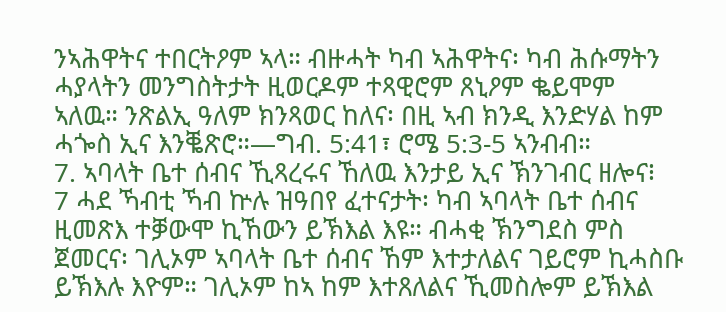ንኣሕዋትና ተበርትዖም ኣላ። ብዙሓት ካብ ኣሕዋትና፡ ካብ ሕሱማትን ሓያላትን መንግስትታት ዚወርዶም ተጻዊሮም ጸኒዖም ቈይሞም ኣለዉ። ንጽልኢ ዓለም ክንጻወር ከለና፡ በዚ ኣብ ክንዲ እንድሃል ከም ሓጐስ ኢና እንቘጽሮ።—ግብ. 5:41፣ ሮሜ 5:3-5 ኣንብብ።
7. ኣባላት ቤተ ሰብና ኺጻረሩና ኸለዉ እንታይ ኢና ኽንገብር ዘሎና፧
7 ሓደ ኻብቲ ኻብ ኵሉ ዝዓበየ ፈተናታት፡ ካብ ኣባላት ቤተ ሰብና ዚመጽእ ተቓውሞ ኪኸውን ይኽእል እዩ። ብሓቂ ኽንግደስ ምስ ጀመርና፡ ገሊኦም ኣባላት ቤተ ሰብና ኸም እተታለልና ገይሮም ኪሓስቡ ይኽእሉ እዮም። ገሊኦም ከኣ ከም እተጸለልና ኺመስሎም ይኽእል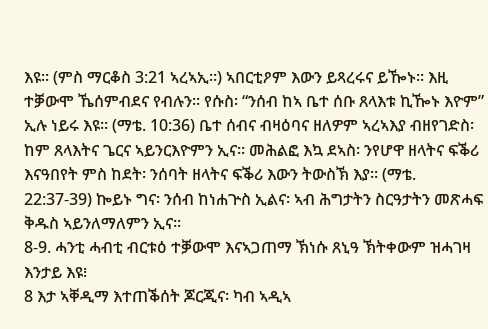እዩ። (ምስ ማርቆስ 3:21 ኣረኣኢ።) ኣበርቲዖም እውን ይጻረሩና ይዀኑ። እዚ ተቓውሞ ኼሰምብደና የብሉን። የሱስ፡ “ንሰብ ከኣ ቤተ ሰቡ ጸላእቱ ኪዀኑ እዮም” ኢሉ ነይሩ እዩ። (ማቴ. 10:36) ቤተ ሰብና ብዛዕባና ዘለዎም ኣረኣእያ ብዘየገድስ፡ ከም ጸላእትና ጌርና ኣይንርእዮምን ኢና። መሕልፎ እኳ ደኣስ፡ ንየሆዋ ዘላትና ፍቕሪ እናዓበየት ምስ ከደት፡ ንሰባት ዘላትና ፍቕሪ እውን ትውስኽ እያ። (ማቴ. 22:37-39) ኰይኑ ግና፡ ንሰብ ከነሐጕስ ኢልና፡ ኣብ ሕግታትን ስርዓታትን መጽሓፍ ቅዱስ ኣይንለማለምን ኢና።
8-9. ሓንቲ ሓብቲ ብርቱዕ ተቓውሞ እናኣጋጠማ ኽነሱ ጸኒዓ ኽትቀውም ዝሓገዛ እንታይ እዩ፧
8 እታ ኣቐዲማ እተጠቕሰት ጆርጂና፡ ካብ ኣዲኣ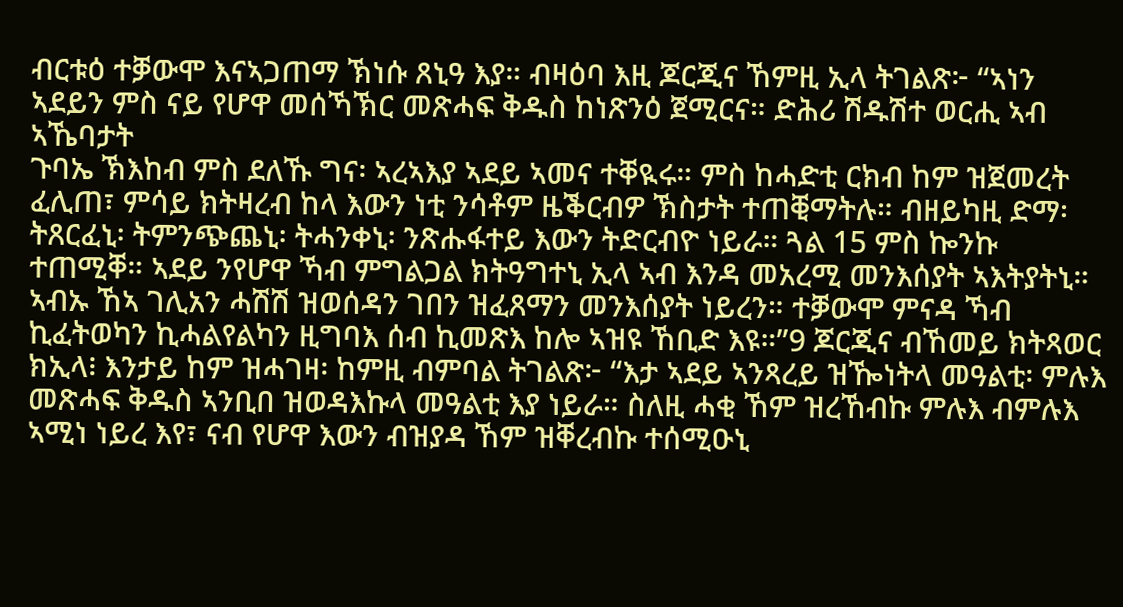ብርቱዕ ተቓውሞ እናኣጋጠማ ኽነሱ ጸኒዓ እያ። ብዛዕባ እዚ ጆርጂና ኸምዚ ኢላ ትገልጽ፦ “ኣነን ኣደይን ምስ ናይ የሆዋ መሰኻኽር መጽሓፍ ቅዱስ ከነጽንዕ ጀሚርና። ድሕሪ ሽዱሽተ ወርሒ ኣብ ኣኼባታት
ጉባኤ ኽእከብ ምስ ደለኹ ግና፡ ኣረኣእያ ኣደይ ኣመና ተቐዪሩ። ምስ ከሓድቲ ርክብ ከም ዝጀመረት ፈሊጠ፣ ምሳይ ክትዛረብ ከላ እውን ነቲ ንሳቶም ዜቕርብዎ ኽስታት ተጠቒማትሉ። ብዘይካዚ ድማ፡ ትጸርፈኒ፡ ትምንጭጨኒ፡ ትሓንቀኒ፡ ንጽሑፋተይ እውን ትድርብዮ ነይራ። ጓል 15 ምስ ኰንኩ ተጠሚቐ። ኣደይ ንየሆዋ ኻብ ምግልጋል ክትዓግተኒ ኢላ ኣብ እንዳ መአረሚ መንእሰያት ኣእትያትኒ። ኣብኡ ኸኣ ገሊአን ሓሽሽ ዝወሰዳን ገበን ዝፈጸማን መንእሰያት ነይረን። ተቓውሞ ምናዳ ኻብ ኪፈትወካን ኪሓልየልካን ዚግባእ ሰብ ኪመጽእ ከሎ ኣዝዩ ኸቢድ እዩ።”9 ጆርጂና ብኸመይ ክትጻወር ክኢላ፧ እንታይ ከም ዝሓገዛ፡ ከምዚ ብምባል ትገልጽ፦ “እታ ኣደይ ኣንጻረይ ዝዀነትላ መዓልቲ፡ ምሉእ መጽሓፍ ቅዱስ ኣንቢበ ዝወዳእኩላ መዓልቲ እያ ነይራ። ስለዚ ሓቂ ኸም ዝረኸብኩ ምሉእ ብምሉእ ኣሚነ ነይረ እየ፣ ናብ የሆዋ እውን ብዝያዳ ኸም ዝቐረብኩ ተሰሚዑኒ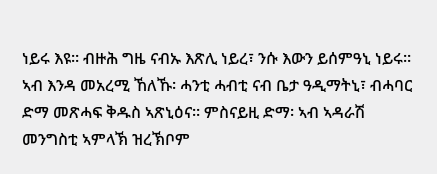ነይሩ እዩ። ብዙሕ ግዜ ናብኡ እጽሊ ነይረ፣ ንሱ እውን ይሰምዓኒ ነይሩ። ኣብ እንዳ መአረሚ ኸለኹ፡ ሓንቲ ሓብቲ ናብ ቤታ ዓዲማትኒ፣ ብሓባር ድማ መጽሓፍ ቅዱስ ኣጽኒዕና። ምስናይዚ ድማ፡ ኣብ ኣዳራሽ መንግስቲ ኣምላኽ ዝረኽቦም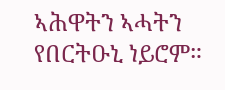ኣሕዋትን ኣሓትን የበርትዑኒ ነይሮም።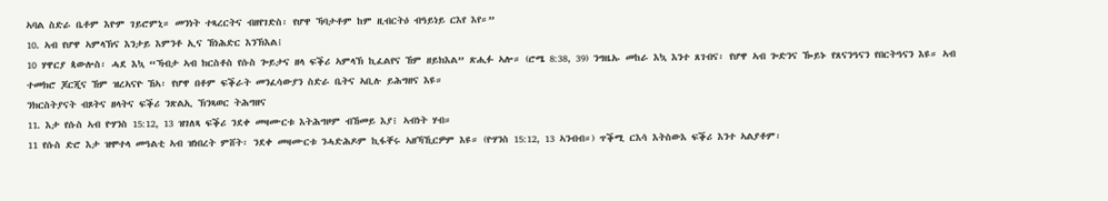ኣባል ስድራ ቤቶም እዮም ገይሮምኒ። መንነት ተጻረርትና ብዘየገድስ፡ የሆዋ ኻባታቶም ከም ዚብርትዕ ብዓይነይ ርእየ እየ።”
10. ኣብ የሆዋ ኣምላኽና እንታይ እምንቶ ኢና ኸነሕድር እንኽእል፧
10 ሃዋርያ ጳውሎስ፡ ሓደ እኳ “ኻብታ ኣብ ክርስቶስ የሱስ ጐይታና ዘላ ፍቕሪ ኣምላኽ ኪፈልየና ኸም ዘይክእል” ጽሒፉ ኣሎ። (ሮሜ 8:38, 39) ንግዜኡ መከራ እኳ እንተ ጸገብና፡ የሆዋ ኣብ ጐድንና ዀይኑ የጸናንዓናን የበርትዓናን እዩ። ኣብ ተመክሮ ጆርጂና ኸም ዝረኣናዮ ኸኣ፡ የሆዋ በቶም ፍቕራት መንፈሳውያን ስድራ ቤትና ኣቢሉ ይሕግዘና እዩ።
ንክርስትያናት ብጾትና ዘላትና ፍቕሪ ንጽልኢ ኽንጻወር ትሕግዘና
11. እታ የሱስ ኣብ ዮሃንስ 15:12, 13 ዝገለጻ ፍቕሪ ንደቀ መዛሙርቱ እትሕግዞም ብኸመይ እያ፧ ኣብነት ሃብ።
11 የሱስ ድሮ እታ ዝሞተላ መዓልቲ ኣብ ዝነበረት ምሸት፡ ንደቀ መዛሙርቱ ንሓድሕዶም ኪፋቐሩ ኣዘኻኺርዎም እዩ። (ዮሃንስ 15:12, 13 ኣንብብ።) ጥቕሚ ርእሳ እትስውእ ፍቕሪ እንተ ኣልያቶም፡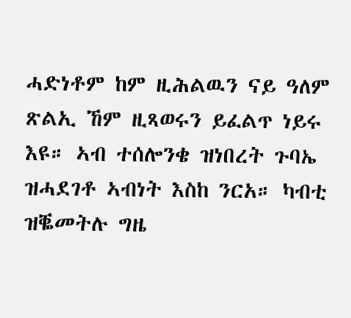ሓድነቶም ከም ዚሕልዉን ናይ ዓለም ጽልኢ ኸም ዚጻወሩን ይፈልጥ ነይሩ እዩ። ኣብ ተሰሎንቄ ዝነበረት ጉባኤ ዝሓደገቶ ኣብነት እስከ ንርአ። ካብቲ ዝቘመትሉ ግዜ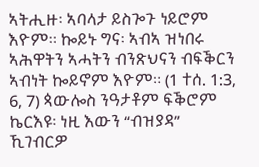ኣትሒዙ፡ ኣባላታ ይስጐጉ ነይሮም እዮም። ኰይኑ ግና፡ ኣብኣ ዝነበሩ ኣሕዋትን ኣሓትን ብንጽህናን ብፍቕርን ኣብነት ኰይኖም እዮም። (1 ተሰ. 1:3, 6, 7) ጳውሎስ ንዓታቶም ፍቕሮም ኬርእዩ፡ ነዚ እውን “ብዝያዳ” ኺገብርዎ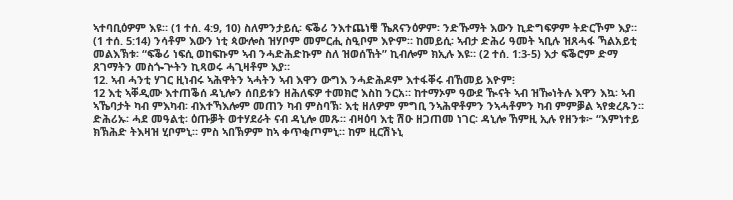ኣተባቢዕዎም እዩ። (1 ተሰ. 4:9, 10) ስለምንታይሲ፡ ፍቕሪ ንእተጨነቑ ኼጸናንዕዎም፡ ንድኹማት እውን ኪድግፍዎም ትድርኾም እያ። (1 ተሰ. 5:14) ንሳቶም እውን ነቲ ጳውሎስ ዝሃቦም መምርሒ ስዒቦም እዮም። ከመይሲ፡ ኣብታ ድሕሪ ዓመት ኣቢሉ ዝጸሓፋ ኻልአይቲ መልእኽቱ፡ “ፍቕሪ ነፍሲ ወከፍኩም ኣብ ንሓድሕድኩም ስለ ዝወሰኸት” ኪብሎም ክኢሉ እዩ። (2 ተሰ. 1:3-5) እታ ፍቕሮም ድማ ጸገማትን መስጐጕትን ኪጻወሩ ሓጊዛቶም እያ።
12. ኣብ ሓንቲ ሃገር ዚነብሩ ኣሕዋትን ኣሓትን ኣብ እዋን ውግእ ንሓድሕዶም እተፋቐሩ ብኸመይ እዮም፧
12 እቲ ኣቐዲሙ እተጠቕሰ ዳኒሎን ሰበይቱን ዘሕለፍዎ ተመክሮ እስከ ንርአ። ከተማኦም ዓውደ ዂናት ኣብ ዝዀነትሉ እዋን እኳ፡ ኣብ ኣኼባታት ካብ ምእካብ፡ ብእተኻእሎም መጠን ካብ ምስባኽ፡ እቲ ዘለዎም ምግቢ ንኣሕዋቶምን ንኣሓቶምን ካብ ምምቓል ኣየቋረጹን። ድሕሪኡ፡ ሓደ መዓልቲ፡ ዕጡቓት ወተሃደራት ናብ ዳኒሎ መጹ። ብዛዕባ እቲ ሽዑ ዘጋጠመ ነገር፡ ዳኒሎ ኸምዚ ኢሉ የዘንቱ፦ “እምነተይ ክኽሕድ ትእዛዝ ሂቦምኒ። ምስ ኣበኽዎም ከኣ ቀጥቂጦምኒ። ከም ዚርሽኑኒ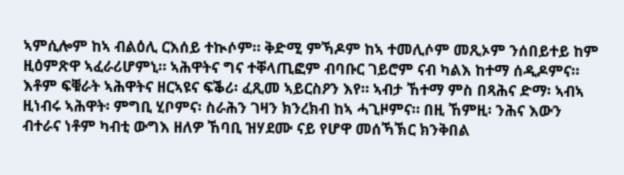ኣምሲሎም ከኣ ብልዕሊ ርእሰይ ተኲሶም። ቅድሚ ምኻዶም ከኣ ተመሊሶም መጺኦም ንሰበይተይ ከም ዚዕምጽዋ ኣፈራሪሆምኒ። ኣሕዋትና ግና ተቐላጢፎም ብባቡር ገይሮም ናብ ካልእ ከተማ ሰዲዶምና። እቶም ፍቑራት ኣሕዋትና ዘርኣዩና ፍቕሪ፡ ፈጺመ ኣይርስዖን እየ። ኣብታ ኸተማ ምስ በጻሕና ድማ፡ ኣብኣ ዚነብሩ ኣሕዋት፡ ምግቢ ሂቦምና፡ ስራሕን ገዛን ክንረክብ ከኣ ሓጊዞምና። በዚ ኸምዚ፡ ንሕና እውን ብተራና ነቶም ካብቲ ውግእ ዘለዎ ኸባቢ ዝሃደሙ ናይ የሆዋ መሰኻኽር ክንቅበል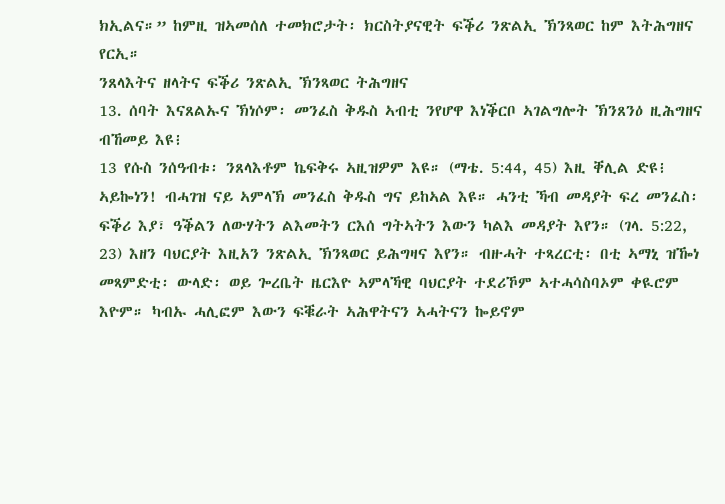ክኢልና።” ከምዚ ዝኣመሰለ ተመክሮታት፡ ክርስትያናዊት ፍቕሪ ንጽልኢ ኽንጻወር ከም እትሕግዘና የርኢ።
ንጸላእትና ዘላትና ፍቕሪ ንጽልኢ ኽንጻወር ትሕግዘና
13. ሰባት እናጸልኡና ኽነሶም፡ መንፈስ ቅዱስ ኣብቲ ንየሆዋ እነቕርቦ ኣገልግሎት ኽንጸንዕ ዚሕግዘና ብኸመይ እዩ፧
13 የሱስ ንሰዓብቱ፡ ንጸላእቶም ኬፍቅሩ ኣዚዝዎም እዩ። (ማቴ. 5:44, 45) እዚ ቐሊል ድዩ፧ ኣይኰነን! ብሓገዝ ናይ ኣምላኽ መንፈስ ቅዱስ ግና ይከኣል እዩ። ሓንቲ ኻብ መዳያት ፍረ መንፈስ፡ ፍቕሪ እያ፣ ዓቕልን ለውሃትን ልእመትን ርእሰ ግትኣትን እውን ካልእ መዳያት እየን። (ገላ. 5:22, 23) እዘን ባህርያት እዚአን ንጽልኢ ኽንጻወር ይሕግዛና እየን። ብዙሓት ተጻረርቲ፡ በቲ ኣማኒ ዝዀነ መጻምድቲ፡ ውላድ፡ ወይ ጐረቤት ዜርእዮ ኣምላኻዊ ባህርያት ተደሪኾም ኣተሓሳስባኦም ቀዪሮም እዮም። ካብኡ ሓሊፎም እውን ፍቑራት ኣሕዋትናን ኣሓትናን ኰይኖም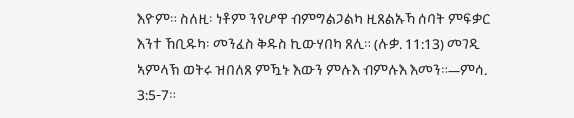እዮም። ስለዚ፡ ነቶም ንየሆዋ ብምግልጋልካ ዚጸልኡኻ ሰባት ምፍቃር እንተ ኸቢዱካ፡ መንፈስ ቅዱስ ኪውሃበካ ጸሊ። (ሉቃ. 11:13) መገዲ ኣምላኽ ወትሩ ዝበለጸ ምዃኑ እውን ምሉእ ብምሉእ እመን።—ምሳ. 3:5-7።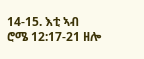14-15. እቲ ኣብ ሮሜ 12:17-21 ዘሎ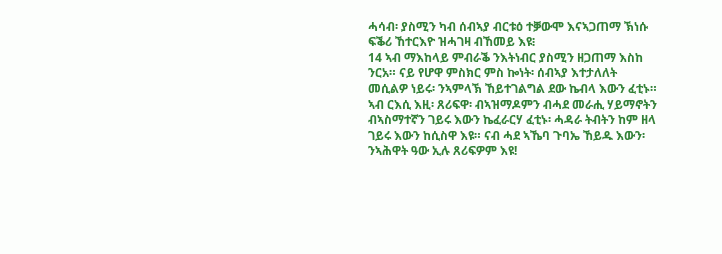ሓሳብ፡ ያስሚን ካብ ሰብኣያ ብርቱዕ ተቓውሞ እናኣጋጠማ ኽነሱ ፍቕሪ ኸተርእዮ ዝሓገዛ ብኸመይ እዩ፧
14 ኣብ ማእከላይ ምብራቕ ንእትነብር ያስሚን ዘጋጠማ እስከ ንርአ። ናይ የሆዋ ምስክር ምስ ኰነት፡ ሰብኣያ እተታለለት መሲልዎ ነይሩ፡ ንኣምላኽ ኸይተገልግል ደው ኬብላ እውን ፈቲኑ። ኣብ ርእሲ እዚ፡ ጸሪፍዋ፡ ብኣዝማዶምን ብሓደ መራሒ ሃይማኖትን ብኣስማተኛን ገይሩ እውን ኬፈራርሃ ፈቲኑ፡ ሓዳራ ትብትን ከም ዘላ ገይሩ እውን ከሲስዋ እዩ። ናብ ሓደ ኣኼባ ጉባኤ ኸይዱ እውን፡ ንኣሕዋት ዓው ኢሉ ጸሪፍዎም እዩ!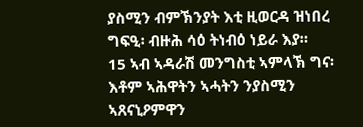ያስሚን ብምኽንያት እቲ ዚወርዳ ዝነበረ ግፍዒ፡ ብዙሕ ሳዕ ትነብዕ ነይራ እያ።
15 ኣብ ኣዳራሽ መንግስቲ ኣምላኽ ግና፡ እቶም ኣሕዋትን ኣሓትን ንያስሚን ኣጸናኒዖምዋን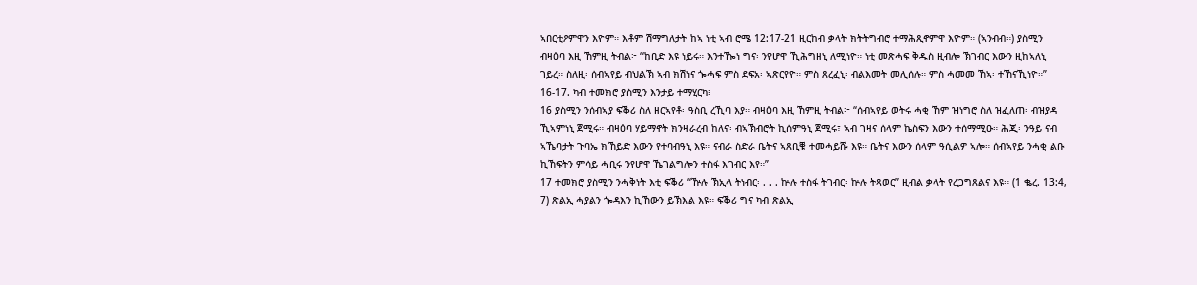ኣበርቲዖምዋን እዮም። እቶም ሽማግለታት ከኣ ነቲ ኣብ ሮሜ 12:17-21 ዚርከብ ቃላት ክትትግብሮ ተማሕጺኖምዋ እዮም። (ኣንብብ።) ያስሚን ብዛዕባ እዚ ኸምዚ ትብል፦ “ከቢድ እዩ ነይሩ። እንተዀነ ግና፡ ንየሆዋ ኺሕግዘኒ ለሚነዮ። ነቲ መጽሓፍ ቅዱስ ዚብሎ ኽገብር እውን ዚከኣለኒ ገይረ። ስለዚ፡ ሰብኣየይ ብህልኽ ኣብ ክሽነና ጐሓፍ ምስ ደፍአ፡ ኣጽርየዮ። ምስ ጸረፈኒ፡ ብልእመት መሊሰሉ። ምስ ሓመመ ኸኣ፡ ተኸናኺነዮ።”
16-17. ካብ ተመክሮ ያስሚን እንታይ ተማሂርካ፧
16 ያስሚን ንሰብኣያ ፍቕሪ ስለ ዘርኣየቶ፡ ዓስቢ ረኺባ እያ። ብዛዕባ እዚ ኸምዚ ትብል፦ “ሰብኣየይ ወትሩ ሓቂ ኸም ዝነግሮ ስለ ዝፈለጠ፡ ብዝያዳ ኺኣምነኒ ጀሚሩ። ብዛዕባ ሃይማኖት ክንዛራረብ ከለና፡ ብኣኽብሮት ኪሰምዓኒ ጀሚሩ፣ ኣብ ገዛና ሰላም ኬስፍን እውን ተሰማሚዑ። ሕጂ፡ ንዓይ ናብ ኣኼባታት ጉባኤ ክኸይድ እውን የተባብዓኒ እዩ። ናብራ ስድራ ቤትና ኣጸቢቑ ተመሓይሹ እዩ። ቤትና እውን ሰላም ዓሲልዎ ኣሎ። ሰብኣየይ ንሓቂ ልቡ ኪኸፍትን ምሳይ ሓቢሩ ንየሆዋ ኼገልግሎን ተስፋ እገብር እየ።”
17 ተመክሮ ያስሚን ንሓቅነት እቲ ፍቕሪ “ዅሉ ኽኢላ ትነብር፡ . . . ኵሉ ተስፋ ትገብር፡ ኵሉ ትጻወር” ዚብል ቃላት የረጋግጸልና እዩ። (1 ቈረ. 13:4, 7) ጽልኢ ሓያልን ጐዳእን ኪኸውን ይኽእል እዩ። ፍቕሪ ግና ካብ ጽልኢ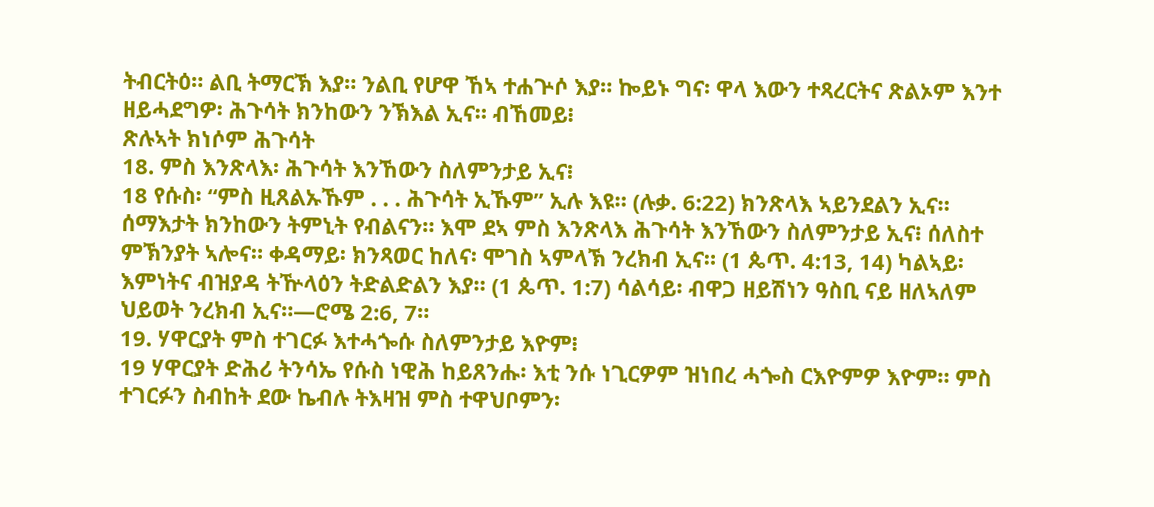ትብርትዕ። ልቢ ትማርኽ እያ። ንልቢ የሆዋ ኸኣ ተሐጕሶ እያ። ኰይኑ ግና፡ ዋላ እውን ተጻረርትና ጽልኦም እንተ ዘይሓደግዎ፡ ሕጉሳት ክንከውን ንኽእል ኢና። ብኸመይ፧
ጽሉኣት ክነሶም ሕጉሳት
18. ምስ እንጽላእ፡ ሕጉሳት እንኸውን ስለምንታይ ኢና፧
18 የሱስ፡ “ምስ ዚጸልኡኹም . . . ሕጉሳት ኢኹም” ኢሉ እዩ። (ሉቃ. 6:22) ክንጽላእ ኣይንደልን ኢና። ሰማእታት ክንከውን ትምኒት የብልናን። እሞ ደኣ ምስ እንጽላእ ሕጉሳት እንኸውን ስለምንታይ ኢና፧ ሰለስተ ምኽንያት ኣሎና። ቀዳማይ፡ ክንጻወር ከለና፡ ሞገስ ኣምላኽ ንረክብ ኢና። (1 ጴጥ. 4:13, 14) ካልኣይ፡ እምነትና ብዝያዳ ትዅላዕን ትድልድልን እያ። (1 ጴጥ. 1:7) ሳልሳይ፡ ብዋጋ ዘይሽነን ዓስቢ ናይ ዘለኣለም ህይወት ንረክብ ኢና።—ሮሜ 2:6, 7።
19. ሃዋርያት ምስ ተገርፉ እተሓጐሱ ስለምንታይ እዮም፧
19 ሃዋርያት ድሕሪ ትንሳኤ የሱስ ነዊሕ ከይጸንሑ፡ እቲ ንሱ ነጊርዎም ዝነበረ ሓጐስ ርእዮምዎ እዮም። ምስ ተገርፉን ስብከት ደው ኬብሉ ትእዛዝ ምስ ተዋህቦምን፡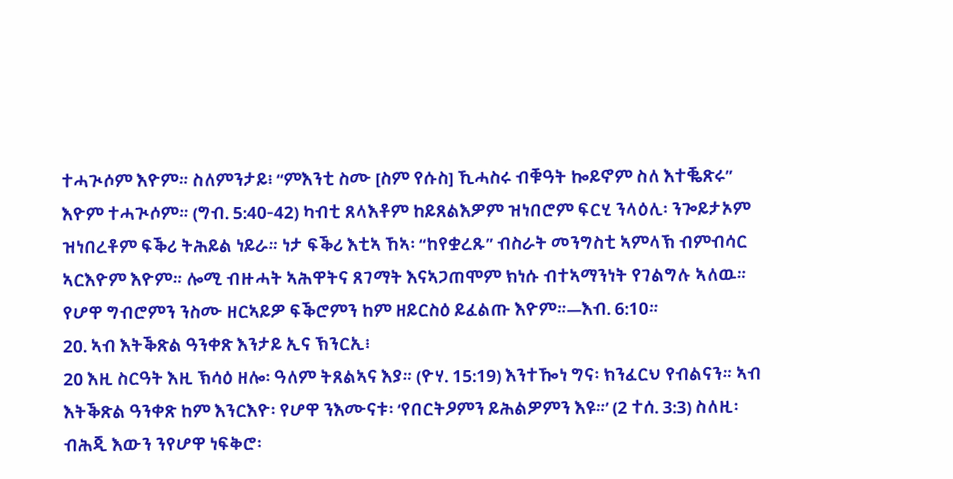ተሓጒሶም እዮም። ስለምንታይ፧ “ምእንቲ ስሙ [ስም የሱስ] ኺሓስሩ ብቑዓት ኰይኖም ስለ እተቘጽሩ” እዮም ተሓጒሶም። (ግብ. 5:40-42) ካብቲ ጸላእቶም ከይጸልእዎም ዝነበሮም ፍርሂ ንላዕሊ፡ ንጐይታኦም ዝነበረቶም ፍቕሪ ትሕይል ነይራ። ነታ ፍቕሪ እቲኣ ኸኣ፡ “ከየቋረጹ” ብስራት መንግስቲ ኣምላኽ ብምብሳር ኣርእዮም እዮም። ሎሚ ብዙሓት ኣሕዋትና ጸገማት እናኣጋጠሞም ክነሱ ብተኣማንነት የገልግሉ ኣለዉ። የሆዋ ግብሮምን ንስሙ ዘርኣይዎ ፍቕሮምን ከም ዘይርስዕ ይፈልጡ እዮም።—እብ. 6:10።
20. ኣብ እትቕጽል ዓንቀጽ እንታይ ኢና ኽንርኢ፧
20 እዚ ስርዓት እዚ ኽሳዕ ዘሎ፡ ዓለም ትጸልኣና እያ። (ዮሃ. 15:19) እንተዀነ ግና፡ ክንፈርህ የብልናን። ኣብ እትቕጽል ዓንቀጽ ከም እንርእዮ፡ የሆዋ ንእሙናቱ፡ ‘የበርትዖምን ይሕልዎምን እዩ።’ (2 ተሰ. 3:3) ስለዚ፡ ብሕጂ እውን ንየሆዋ ነፍቅሮ፡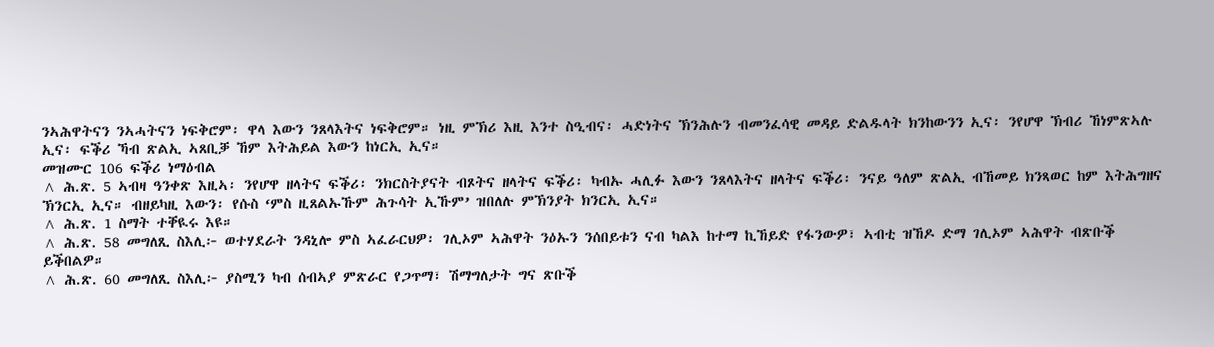ንኣሕዋትናን ንኣሓትናን ነፍቅሮም፡ ዋላ እውን ንጸላእትና ነፍቅሮም። ነዚ ምኽሪ እዚ እንተ ስዒብና፡ ሓድነትና ኽንሕሉን ብመንፈሳዊ መዳይ ድልዱላት ክንከውንን ኢና፡ ንየሆዋ ኽብሪ ኸነምጽኣሉ ኢና፡ ፍቕሪ ኻብ ጽልኢ ኣጸቢቓ ኸም እትሕይል እውን ከነርኢ ኢና።
መዝሙር 106 ፍቕሪ ነማዕብል
^ ሕ.ጽ. 5 ኣብዛ ዓንቀጽ እዚኣ፡ ንየሆዋ ዘላትና ፍቕሪ፡ ንክርስትያናት ብጾትና ዘላትና ፍቕሪ፡ ካብኡ ሓሊፉ እውን ንጸላእትና ዘላትና ፍቕሪ፡ ንናይ ዓለም ጽልኢ ብኸመይ ክንጻወር ከም እትሕግዘና ኽንርኢ ኢና። ብዘይካዚ እውን፡ የሱስ ‘ምስ ዚጸልኡኹም ሕጉሳት ኢኹም’ ዝበለሉ ምኽንያት ክንርኢ ኢና።
^ ሕ.ጽ. 1 ስማት ተቐዪሩ እዩ።
^ ሕ.ጽ. 58 መግለጺ ስእሊ፦ ወተሃደራት ንዳኒሎ ምስ ኣፈራርህዎ፡ ገሊኦም ኣሕዋት ንዕኡን ንሰበይቱን ናብ ካልእ ከተማ ኪኸይድ የፋንውዎ፣ ኣብቲ ዝኸዶ ድማ ገሊኦም ኣሕዋት ብጽቡቕ ይቕበልዎ።
^ ሕ.ጽ. 60 መግለጺ ስእሊ፦ ያስሚን ካብ ሰብኣያ ምጽራር የጋጥማ፣ ሽማግለታት ግና ጽቡቕ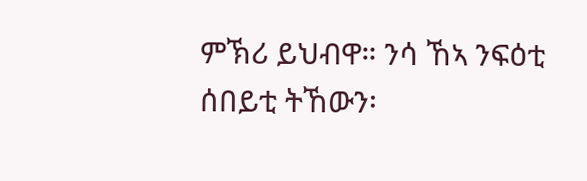ምኽሪ ይህብዋ። ንሳ ኸኣ ንፍዕቲ ሰበይቲ ትኸውን፡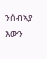ንሰብኣያ እውን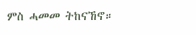ምስ ሓመመ ትከናኸኖ።